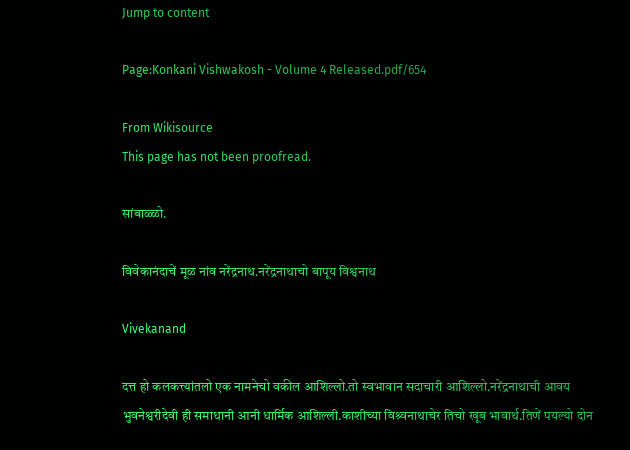Jump to content

Page:Konkani Vishwakosh - Volume 4 Released.pdf/654

From Wikisource
This page has not been proofread.

सांबाळ्ळो.

विवेकानंदाचें मूळ नांव नरेंद्रनाथ.नरेंद्रनाथाचो बापूय विश्वनाथ

Vivekanand

दत्त हो कलकत्त्यांतलो एक नामनेचो वकील आशिल्लो.तो स्वभावान सदाचारी आशिल्लो.नरेंद्रनाथाची आवय भुवनेश्वरीदेवी ही समाधानी आनी धार्मिक आशिल्ली.काशीच्या विश्र्वनाथाचेर तिचो खूब भावार्थ.तिणें पयल्यो दोन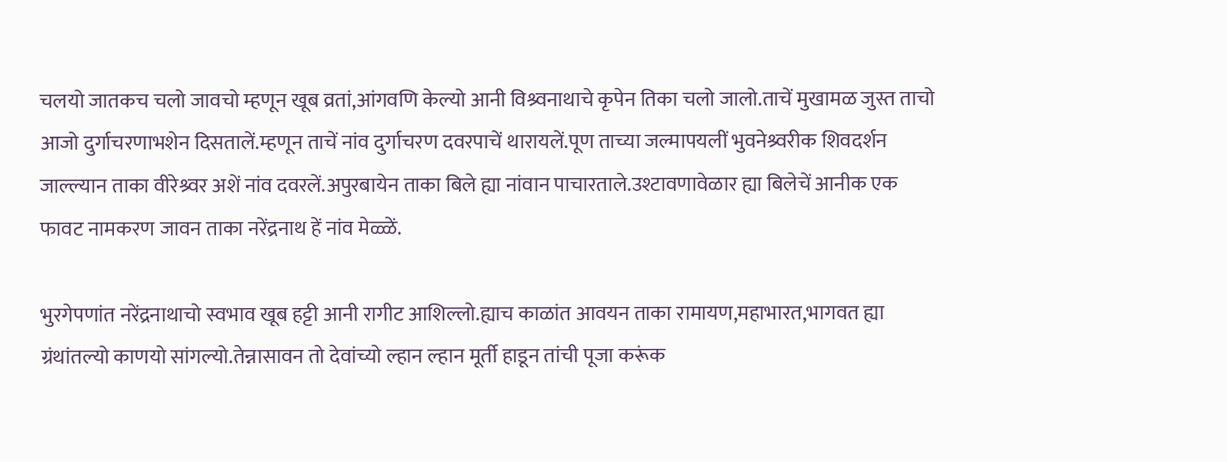चलयो जातकच चलो जावचो म्हणून खूब व्रतां,आंगवणि केल्यो आनी विश्र्वनाथाचे कृपेन तिका चलो जालो.ताचें मुखामळ जुस्त ताचो आजो दुर्गाचरणाभशेन दिसतालें.म्हणून ताचें नांव दुर्गाचरण दवरपाचें थारायलें.पूण ताच्या जल्मापयलीं भुवनेश्र्वरीक शिवदर्शन जाल्ल्यान ताका वीरेश्र्वर अशें नांव दवरलें.अपुरबायेन ताका बिले ह्या नांवान पाचारताले.उश्टावणावेळार ह्या बिलेचें आनीक एक फावट नामकरण जावन ताका नरेंद्रनाथ हें नांव मेळ्ळें.

भुरगेपणांत नरेंद्रनाथाचो स्वभाव खूब हट्टी आनी रागीट आशिल्लो.ह्याच काळांत आवयन ताका रामायण,महाभारत,भागवत ह्या ग्रंथांतल्यो काणयो सांगल्यो.तेन्नासावन तो देवांच्यो ल्हान ल्हान मूर्ती हाडून तांची पूजा करूंक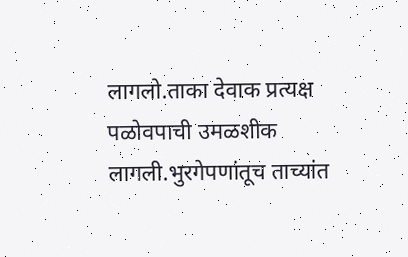लागलो.ताका देवाक प्रत्यक्ष पळोवपाची उमळशीक लागली.भुरगेपणांतूच ताच्यांत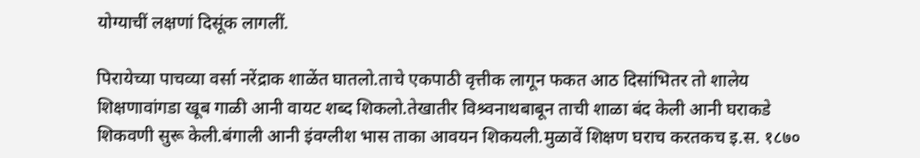योग्याचीं लक्षणां दिसूंक लागलीं.

पिरायेच्या पाचव्या वर्सा नरेंद्राक शाळेंत घातलो.ताचे एकपाठी वृत्तीक लागून फकत आठ दिसांभितर तो शालेय शिक्षणावांगडा खूब गाळी आनी वायट शब्द शिकलो.तेखातीर विश्र्वनाथबाबून ताची शाळा बंद केली आनी घराकडे शिकवणी सुरू केली.बंगाली आनी इंवग्लीश भास ताका आवयन शिकयली.मुळावें शिक्षण घराच करतकच इ.स. १८७०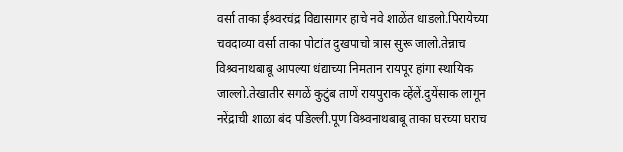वर्सा ताका ईश्र्वरचंद्र विद्यासागर हाचे नवे शाळेंत धाडलो.पिरायेच्या चवदाव्या वर्सा ताका पोटांत दुखपाचो त्रास सुरू जालो.तेन्नाच विश्र्वनाथबाबू आपल्या धंद्याच्या निमतान रायपूर हांगा स्थायिक जाल्लो.तेखातीर सगळें कुटुंब ताणें रायपुराक व्हेंलें.दुयेंसाक लागून नरेंद्राची शाळा बंद पडिल्ली.पूण विश्र्वनाथबाबू ताका घरच्या घराच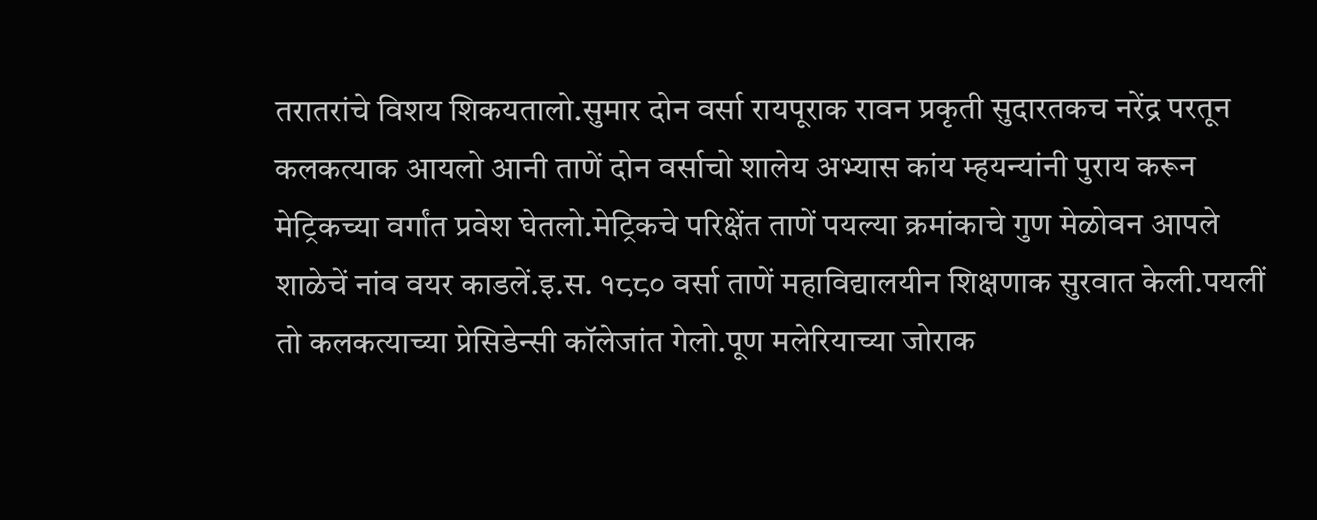तरातरांचे विशय शिकयतालो.सुमार दोन वर्सा रायपूराक रावन प्रकृती सुदारतकच नरेंद्र परतून कलकत्याक आयलो आनी ताणें दोन वर्साचो शालेय अभ्यास कांय म्हयन्यांनी पुराय करून मेट्रिकच्या वर्गांत प्रवेश घेतलो.मेट्रिकचे परिक्षेंत ताणें पयल्या क्रमांकाचे गुण मेळोवन आपले शाळेचें नांव वयर काडलें.इ.स. १८८० वर्सा ताणें महाविद्यालयीन शिक्षणाक सुरवात केली.पयलीं तो कलकत्याच्या प्रेसिडेन्सी कॉलेजांत गेलो.पूण मलेरियाच्या जोराक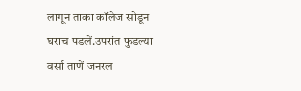लागून ताका कॉलेज सोडून घराच पडलें.उपरांत फुडल्या वर्सा ताणें जनरल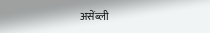असेंब्ली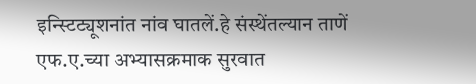इन्स्टिट्यूशनांत नांव घातलें.हे संस्थेंतल्यान ताणें एफ.ए.च्या अभ्यासक्रमाक सुरवात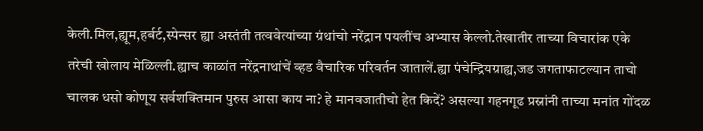केली.मिल,ह्यूम,हर्बर्ट,स्पेन्सर ह्या अस्तंती तत्ववेत्यांच्या ग्रंथांचो नरेंद्रान पयलींच अभ्यास केल्लो.तेखातीर ताच्या विचारांक एके तरेची खोलाय मेळिल्ली.ह्याच काळांत नरेंद्रनाथांचें व्हड वैचारिक परिवर्तन जातालें.ह्या पंचेन्द्रियग्राह्य,जड जगताफाटल्यान ताचो चालक धसो कोणूय सर्वशक्तिमान पुरुस आसा काय ना? हे मानवजातीचो हेत किदें? असल्या गहनगूढ प्रस्नांनी ताच्या मनांत गोंदळ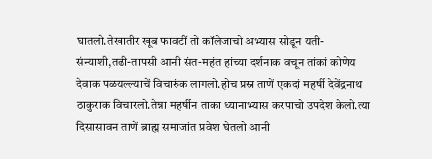घातलो.तेखातीर खूब फावटीं तो कॉलेजाचो अभ्यास सोडून यती-संन्याशी,तढी-तापसी आनी संत-महंत हांच्या दर्शनाक वचून तांकां कोणेय देवाक पळयल्ल्याचें विचारुंक लागलो.होच प्रस्न ताणें एकदां महर्षी देवेंद्रनाथ ठाकुराक विचारलो.तेन्ना महर्षीन ताका ध्यानाभ्यास करपाचो उपदेश केलो.त्या दिसासावन ताणें ब्राह्म समाजांत प्रवेश घेतलो आनी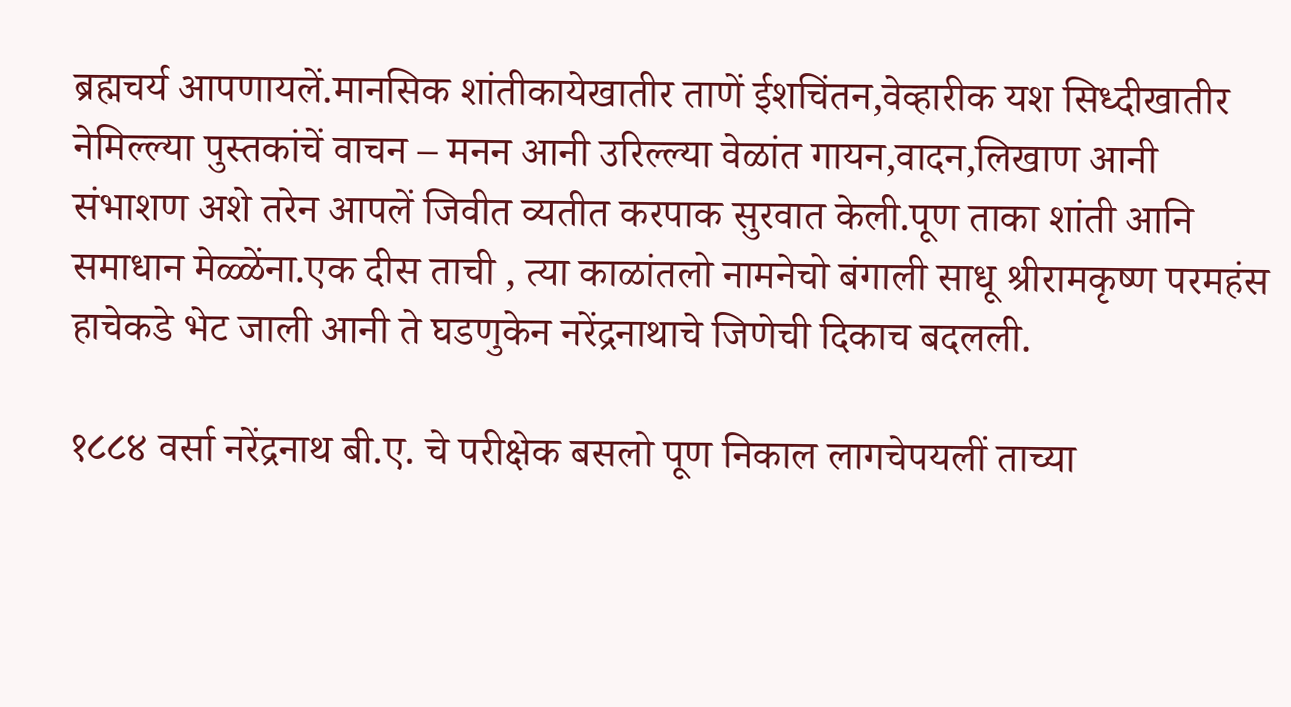ब्रह्मचर्य आपणायलें.मानसिक शांतीकायेखातीर ताणें ईशचिंतन,वेव्हारीक यश सिध्दीखातीर नेमिल्ल्या पुस्तकांचें वाचन – मनन आनी उरिल्ल्या वेळांत गायन,वादन,लिखाण आनी संभाशण अशे तरेन आपलें जिवीत व्यतीत करपाक सुरवात केली.पूण ताका शांती आनि समाधान मेळ्ळेंना.एक दीस ताची , त्या काळांतलो नामनेचो बंगाली साधू श्रीरामकृष्ण परमहंस हाचेकडे भेट जाली आनी ते घडणुकेन नरेंद्रनाथाचे जिणेची दिकाच बदलली.

१८८४ वर्सा नरेंद्रनाथ बी.ए. चे परीक्षेक बसलो पूण निकाल लागचेपयलीं ताच्या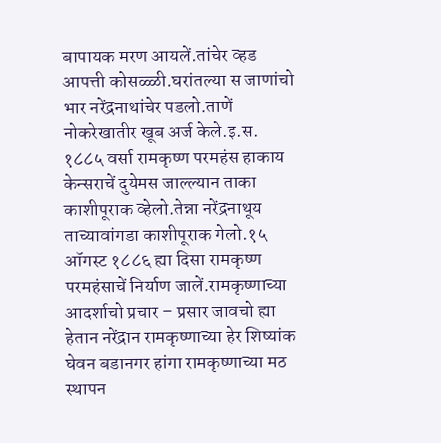बापायक मरण आयलें.तांचेर व्हड आपत्ती कोसळ्ळी.घरांतल्या स जाणांचो भार नरेंद्रनाथांचेर पडलो.ताणें नोकरेखातीर खूब अर्ज केले.इ.स. १८८५ वर्सा रामकृष्ण परमहंस हाकाय केन्सराचें दुयेमस जाल्ल्यान ताका काशीपूराक व्हेलो.तेन्ना नरेंद्रनाथूय ताच्यावांगडा काशीपूराक गेलो.१५ ऑगस्ट १८८६ ह्या दिसा रामकृष्ण परमहंसाचें निर्याण जालें.रामकृष्णाच्या आदर्शाचो प्रचार – प्रसार जावचो ह्या हेतान नरेंद्रान रामकृष्णाच्या हेर शिष्यांक घेवन बडानगर हांगा रामकृष्णाच्या मठ स्थापन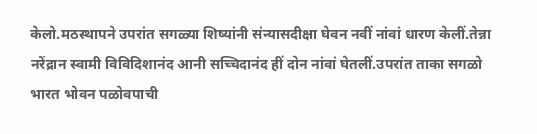केलो.मठस्थापने उपरांत सगळ्या शिष्यांनी संन्यासदीक्षा घेवन नवीं नांवां धारण केलीं.तेन्ना नरेंद्रान स्वामी विविदिशानंद आनी सच्चिदानंद हीं दोन नांवां घेतलीं.उपरांत ताका सगळो भारत भोवन पळोवपाची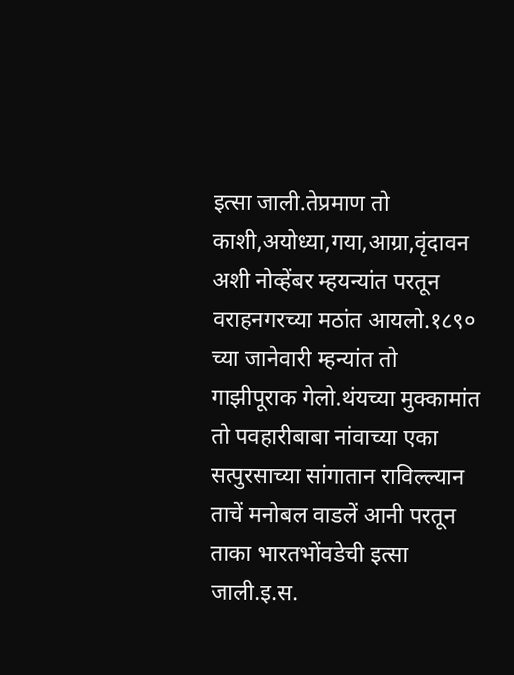इत्सा जाली.तेप्रमाण तो काशी,अयोध्या,गया,आग्रा,वृंदावन अशी नोव्हेंबर म्हयन्यांत परतून वराहनगरच्या मठांत आयलो.१८९० च्या जानेवारी म्हन्यांत तो गाझीपूराक गेलो.थंयच्या मुक्कामांत तो पवहारीबाबा नांवाच्या एका सत्पुरसाच्या सांगातान राविल्ल्यान ताचें मनोबल वाडलें आनी परतून ताका भारतभोंवडेची इत्सा जाली.इ.स.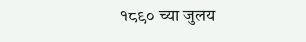१८९० च्या जुलय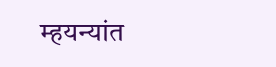म्हयन्यांत